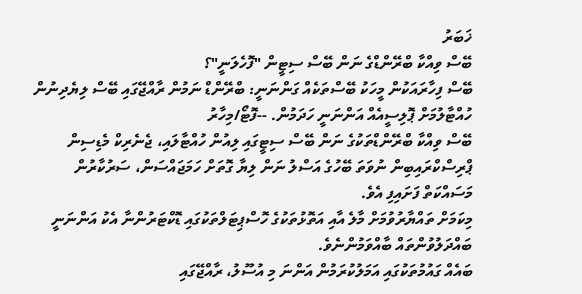ޚަބަރު
ބޭސް ވިއްކާ ބްރޭންޑްގެ ނަން ބޭސް ސިޓީން "ފޮހެލަނީ"؟
ބޭސް ފިހާރައަކުން މީހަކު ބޭސްތަކެއް ގަންނަނީ: ބްރޭންޑް ނަމުން ރާއްޖޭގައި ބޭސް ލިޔެދިނުން ހުއްޓާލުމަށް ޕޮލިސީއެއް އަންނަނީ ހަދަމުން. --ފޮޓޯ/މިހާރު
ބޭސް ވިއްކާ ބްރޭންޑްތަކުގެ ނަން ބޭސް ސިޓީގައި ލިއުން ހުއްޓާލައި، ޖެނެރިކް މެޑިސިން ޕްރިސްކްރައިބިން ނުވަތަ ބޭހުގެ އަސްލު ނަން ލިޔާ ގޮތަށް ހަމަޖައްސަން، ސަރުކާރުން މަސައްކަތް ފަށައިފި އެވެ.
މިކަމަށް ތައްޔާރުވުމަށް މާލެ އާއި އަތޮޅުތަކުގެ ހޮސްޕިޓަލްތަކުގައި ޑޮކްޓަރުންނާ އެކު އަންނަނީ ބައްދަލުވުންތައް ބާއްވަމުންނެވެ.
ބައެއް ގައުމުތަކުގައި އަމަލުކުރަމުން އަންނަ މި އުސޫލު، ރާއްޖޭގައި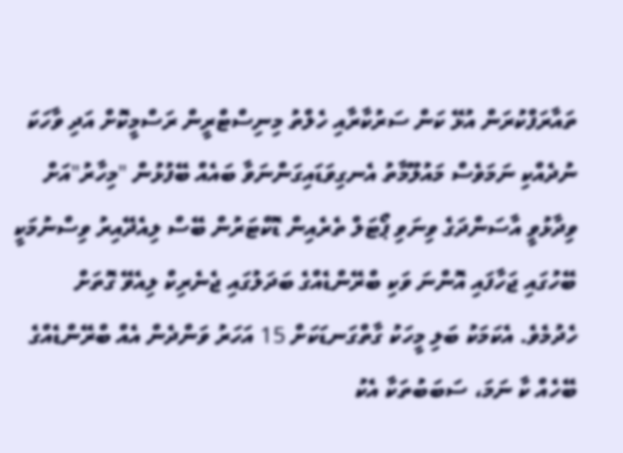ތައާރަފްކުރަން އުޅޭ ކަން ސަރުކާރާއި ހެލްތު މިނިސްޓްރީން ރަސްމީކޮށް އަދި ވާހަކަ ނުދެއްކި ނަމަވެސް މައުލޫމާތު އެނގިވަޑައިގަންނަވާ ބައެއް ބޭފުޅުން "މިހާރު"އަށް ވިދާޅުވީ އާސަންދަގެ ވިނަވި ޕޯޓަލް ތެރެއިން ޑޮކްޓަރުން ބޭސް ލިއެދޭއިރު ވިސްނުމަކީ ބޭހުގައި ޖަހާފައި އޮންނަ ވަކި ބްރޭންޑެއްގެ ބަދަލުގައި ޖެނެރިކް ލިއެވޭ ގޮތަށް ހެދުމެވެ. އެކަމަކު ބަލި މީހަކު ގާތްގަނޑަކަށް 15 އަހަރު ވަންދެން އެއް ބްރޭންޑެއްގެ ބޭހެއް ކާ ނަމަ، ސަބަބުތަކާ އެކު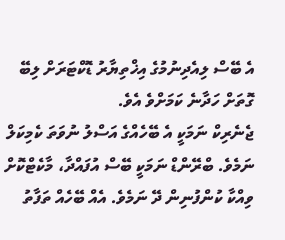އެ ބޭސް ލިއެދިނުމުގެ އިޚްތިޔާރު ޑޮކްޓަރަށް ލިބޭ ގޮތަށް ހަދާނެ ކަމަށްވެ އެވެ.
ޖެނެރިކް ނަމަކީ އެ ބޭހެއްގެ އަސްލު ނުވަތަ ކެމިކަލް ނަމެވެ. ބްރޭންޑް ނަމަކީ ބޭސް އުފައްދާ، މާކެޓްކޮށް ވިއްކާ ކުންފުނިން ދޭ ނަމެވެ. އެއް ބޭހެއް ތަފާތު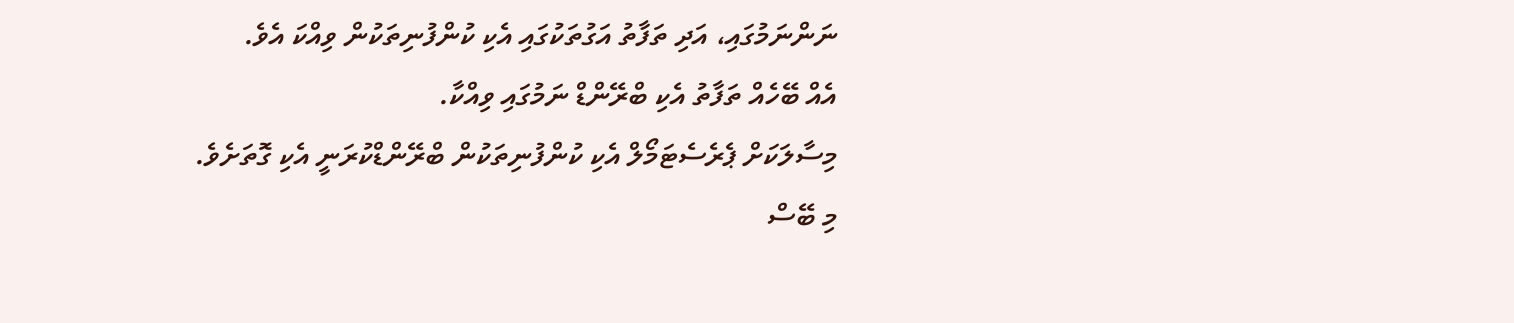ނަންނަމުގައި، އަދި ތަފާތު އަގުތަކުގައި އެކި ކުންފުނިތަކުން ވިއްކަ އެވެ.
އެއް ބޭހެއް ތަފާތު އެކި ބްރޭންޑް ނަމުގައި ވިއްކާ.
މިސާލަކަށް ޕެރެސެޓަމޯލް އެކި ކުންފުނިތަކުން ބްރޭންޑްކުރަނީ އެކި ގޮތަށެވެ. މި ބޭސް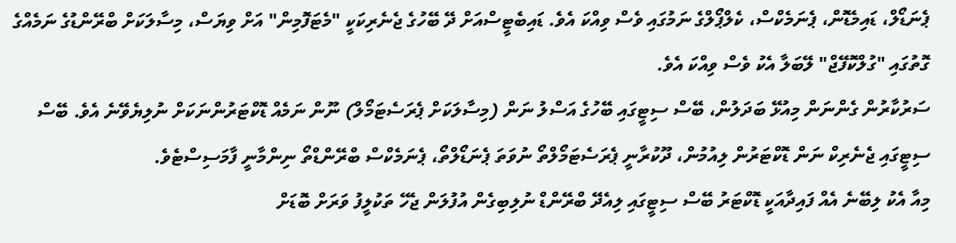ޕެނަޑޯލް، ޑައިމެޑޮން، ޕެނަމެކްސް، ކެލްޕޯލްގެ ނަމުގައި ވެސް ވިއްކަ އެވެ. ޑައިބެޓީސްއަށް ދޭ ބޭހުގެ ޖެނެރިކަކީ "މެޓަފޮމިން" އަށް ވިޔަސް، މިސާލަކަށް ބްރޭންޑުގެ ނަމެއްގެ ގޮތުގައި "ގުލްކޮފޭޖް" ލޭބަލާ އެކު ވެސް ވިއްކަ އެވެ.
ސަރުކާރުން ގެންނަން މިއުޅޭ ބަދަލުން، ބޭސް ސިޓީގައި ބޭހުގެ އަސްލު ނަން (މިސާލަކަށް ޕެރަސެޓަމޯލް) ނޫން ނަމެއް ޑޮކްޓަރުންނަކަށް ނުލިޔެވޭނެ އެވެ. ބޭސް ސިޓީގައި ޖެނެރިކް ނަން ޑޮކްޓަރުން ލިއުމުން، ދޫކުރާނީ ޕެރަސެޓަމޯލްތޯ ނުވަތަ ޕެނަޑޯލްތޯ، ޕެނަމެކްސް ބްރޭންޑްތޯ ނިންމާނީ ފާމަސިސްޓެވެ.
މިއާ އެކު ލިބޭނެ އެއް ފައިދާއަކީ ޑޮކްޓަރު ބޭސް ސިޓީގައި ލިއެދޭ ބްރޭންޑް ނުލިބިގެން އުފުލަން ޖެހޭ ތަކުލީފު ވަރަށް ބޮޑަށް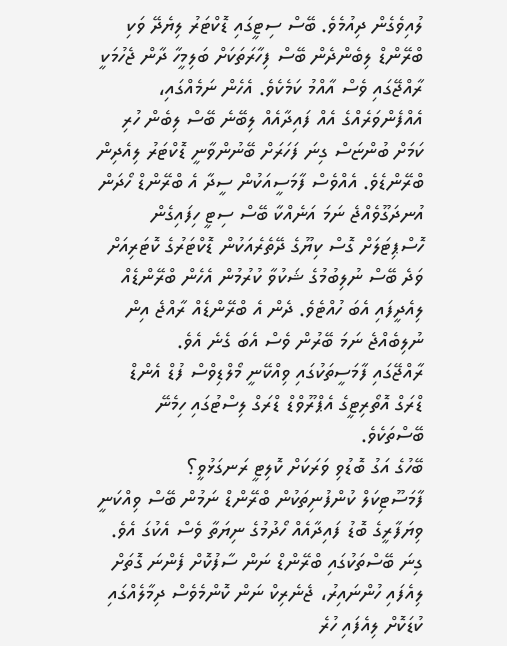ލުއިވެގެން ދިއުމެވެ. ބޭސް ސިޓީގައި ޑޮކްޓަރު ލިޔެދޭ ވަކި ބްރޭންޑް ލިބެންދެން ބޭސް ފިހާރަތަކަށް ބަލިމީހާ ދާން ޖެހުމަކީ ރާއްޖޭގައި ވެސް އާއްމު ކަމެކެވެ. އެހެން ނަމެއްގައި، އެއްފެންވަރެއްގެ އެއް ފައިދާއެއް ލިބޭނެ ބޭސް ލިބެން ހުރި ކަމަށް ބުންޏަސް ގިނަ ފަހަރަށް ބޭނުންވާނީ ޑޮކްޓަރު ލިއެދިން ބްރޭންޑެވެ. އެއްވެސް ފާމަސީއަކުން ސީދާ އެ ބްރޭންޑް ހޯދަން އުނދަގޫވެއްޖެ ނަމަ އަނެއްކާ ބޭސް ސިޓީ ހިފައިގެން ހޮސްޕިޓަލަށް ގޮސް ކިޔޫގެ ދޭތެރެއަކުން ޑޮކްޓަރުގެ ކޮޓަރިއަށް ވަދެ ބޭސް ނުލިބުމުގެ ޝަކުވާ ކުރުމުން އެހެން ބްރޭންޑެއް ލިއެދީފައި އެބަ ހުއްޓެވެ. ދެން އެ ބްރޭންޑެއް ރާއްޖެ އިން ނުލިބެއްޖެ ނަމަ ބޭރުން ވެސް އެބަ ގެނެ އެވެ.
ރާއްޖޭގައި ފާމަސީތަކުގައި ވިއްކޭނީ މޯލްޑިވްސް ފުޑް އެންޑް ޑްރަގް އޮތޯރިޓީގެ އެޕްރޫވްޑް ޑްރަގް ލިސްޓުގައި ހިމެނޭ ބޭސްތަކެވެ.
ބޭހުގެ އަގު ބޮޑުވި ވަރަކަށް ކޮލިޓީ ރަނގަޅުވީ؟
ފާމަސޫޓިކަލް ކުންފުނިތަކުން ބްރޭންޑް ނަމުން ބޭސް ވިއްކަނީ ވިޔަފާރީގެ ބޮޑު ފައިދާއެއް ހޯދުމުގެ ނިޔަތާ ވެސް އެކުގަ އެވެ. ގިނަ ބޭސްތަކުގައި ބްރޭންޑް ނަން ސާފުކޮށް ފެންނަ ގޮތަށް ލިއެފައި ހުންނައިރު، ޖެނެރިކް ނަން ކޮންމެވެސް ދިމާލެއްގައި ކުޑަކޮށް ލިއެފައި ހުރެ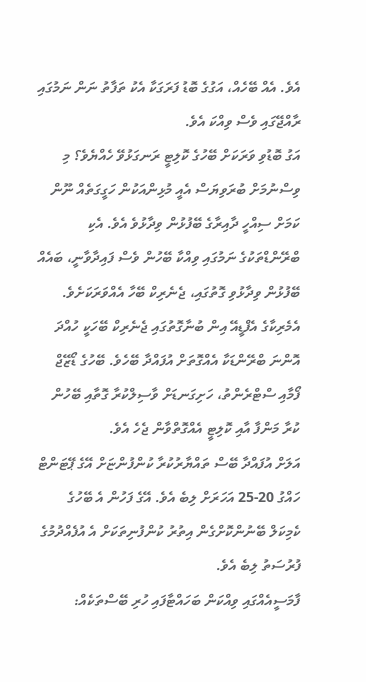އެވެ. އެއް ބޭހެއް، އަގުގެ ބޮޑު ފަރަގަކާ އެކު ތަފާތު ނަން ނަމުގައި ރާއްޖޭގައި ވެސް ވިއްކަ އެވެ.
އަގު ބޮޑުވި ވަރަކަށް ބޭހުގެ ކޮލިޓީ ރަނގަޅުވޭ ހެއްޔެވެ؟ މި ވިސްނުމަށް ބުރަވިޔަސް އެއީ މުޅިންއަކުން ހަގީގަތެއް ނޫން ކަމަށް ސިއްހީ ދާއިރާގެ ބޭފުޅުން ވިދާޅުވެ އެވެ. އެކި ބްރޭންޑްތަކުގެ ނަމުގައި ވިއްކާ ބޭހުން ވެސް ފައިދާވާނީ، ބައެއް ބޭފުޅުން ވިދާޅުވި ގޮތުގައި، ޖެނެރިކް ބޭހާ އެއްވަރަކަށެވެ.
އެމެރިކާގެ އެފްޑީއޭ އިން ބުނާގޮތުގައި ޖެނެރިކް ބޭހަކީ ހުއްދަ އޮންނަ ބްރޭންޑަކާ އެއްގޮތަށް އުފައްދާ ބޭހެވެ. ބޭހުގެ ޑޯޒޭޖް ފޯމާއި ސްޓްރެންތު، ހަށިގަނޑަށް ވާސިލްކުރާ ގޮތާއި ބޭހުން ކުރާ މަންފާ އާއި ކޮލިޓީ އެއްގޮތްވާން ޖެހެ އެވެ.
އަލަށް އުފައްދާ ބޭސް ތައްޔާރުކުރާ ކުންފުންޏަށް އޭގެ ޕޭޓަންޓް ހައްގު 20-25 އަހަރަށް ލިބެ އެވެ. އޭގެ ފަހުން އެ ބޭހުގެ ކެމިކަލް ބޭނުންކޮށްގެން އިތުރު ކުންފުނިތަކަށް އެ އުފެއްދުމުގެ ފުރުސަތު ލިބެ އެވެ.
ފާމަސީއެއްގައި ވިއްކަން ބަހައްޓާފައި ހުރި ބޭސްތަކެއް: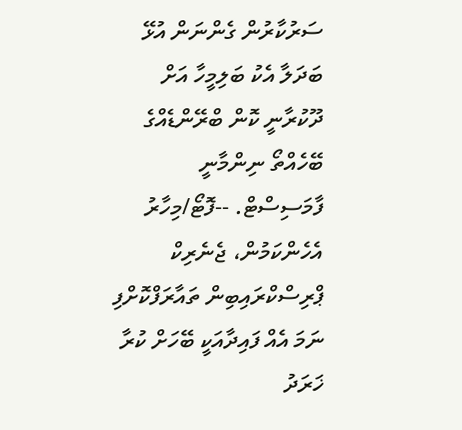ސަރުކާރުން ގެންނަން އުޅޭ ބަދަލާ އެކު ބަލިމީހާ އަށް ދޫކުރާނީ ކޮން ބްރޭންޑެއްގެ ބޭހެއްތޯ ނިންމާނީ ފާމަސިސްޓް. --ފޮޓޯ/މިހާރު
އެހެންކަމުން، ޖެނެރިކް ޕްރިސްކްރައިބިން ތައާރަފްކޮށްފި ނަމަ އެއް ފައިދާއަކީ ބޭހަށް ކުރާ ޚަރަދު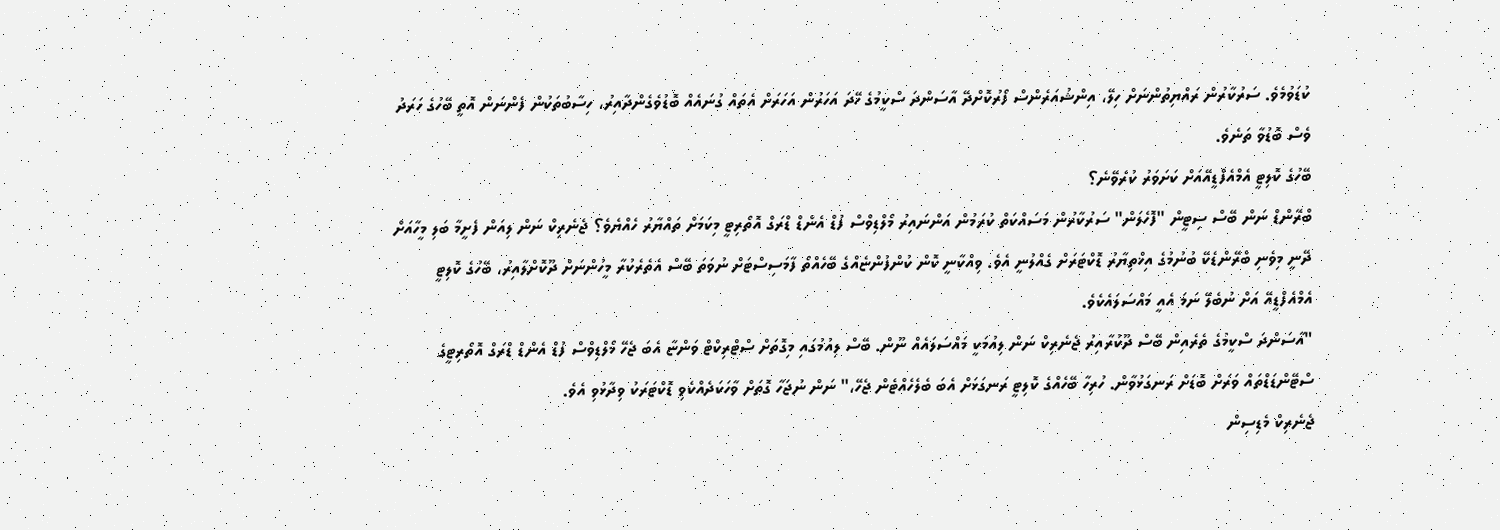ކުޑަވުމެވެ. ސަރުކާރުން ރައްޔިތުންނަށް ހިލޭ، އިންޝުއަރެންސް ފޯރުކޮށްދޭ އާސަންދަ ސްކީމުގެ ހޭދަ އަހަރުން އަހަރަށް އެތައް ގުނައެއް ބޮޑުވެގެންދާއިރު، ހިސާބުތަކުން ފެންނަން އޮތީ ބޭހުގެ ހަރަދު ވެސް ބޮޑުވާ ތަނެވެ.
ބޭހުގެ ކޮލިޓީ އެމްއެފްޑީއޭއަށް ކަށަވަރު ކުރެވޭނެ؟
ބްރޭންޑް ނަން ބޭސް ސިޓީން "ފޮހެލަން" ސަރުކާރުން މަސައްކަތް ކުރަމުން އަންނައިރު މޯލްޑިވްސް ފުޑް އެންޑް ޑްރަގް އޮތޯރިޓީ މިކަމަށް ތައްޔާރު ހެއްޔެވެ؟ ޖެނެރިކް ނަން ލިއަން ފެށީމާ ބަލި މީހާއަށް ދޭނީ މިވެނި ބްރޭންޑެކޭ ބުނުމުގެ އިޚްތިޔާރު ޑޮކްޓަރަށް ގެއްލުނީ އެވެ. ވިއްކާނީ ކޮން ކުންފުންޏެއްގެ ބޭހެއްތޯ ފާމަސިސްޓަށް ނުވަތަ ބޭސް އެތެރެކުރާ މީހުންނަށް ދޫކޮށްލާއިރު، ބޭހުގެ ކޮލިޓީ އެމްއެފްޑީއޭ އަށް ނުބެލޭ ނަމަ އެއީ މައްސަލައެކެވެ.
"އާސަންދަ ސްކީމުގެ ތެރެއިން ބޭސް ދޫކުރާއިރު ޖެނެރިކް ނަން ލިއުމަކީ މައްސަލައެއް ނޫން. ބޭސް ލިއުމުގައި މިގޮތަށް ސްޓްރިކްޓް ވަންޏާ އެބަ ޖެހޭ މޯލްޑިވްސް ފުޑް އެންޑް ޑްރަގް އޮތޯރިޓީގެ ސްޓޭންޑަޑްތައް ވަރަށް ބޮޑަށް ރަނގަޅުވާން. ހުރިހާ ބޭހެއްގެ ކޮލިޓީ ރަނގަޅަށް އެބަ ބެލެހެއްޓެން ޖެހޭ،" ނަން ނުޖަހާ ގޮތަށް ވާހަކަދެއްކެވި ޑޮކްޓަރަކު ވިދާޅުވި އެވެ.
ޖެނެރިކް މެޑިސިން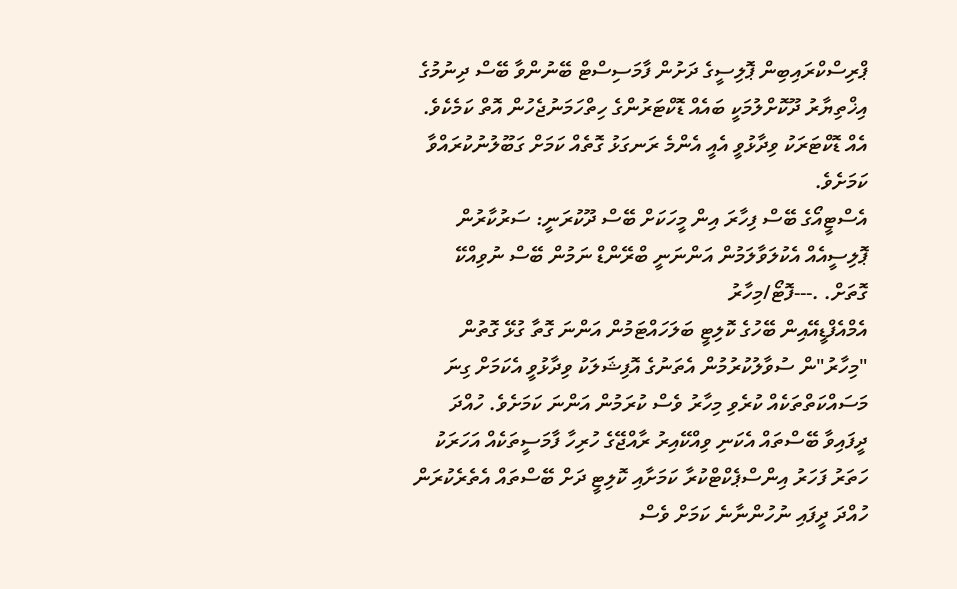ޕްރިސްކްރައިބިން ޕޮލިސީގެ ދަށުން ފާމަސިސްޓް ބޭނުންވާ ބޭސް ދިނުމުގެ އިޚްތިޔާރު ދޫކޮށްލުމަކީ ބައެއް ޑޮކްޓަރުންގެ ހިތްހަމަނުޖެހުން އޮތް ކަމެކެވެ. އެއް ޑޮކްޓަރަކު ވިދާޅުވީ އެއީ އެންމެ ރަނގަޅު ގޮތެއް ކަމަށް ގަބޫލުނުކުރައްވާ ކަމަށެވެ.
އެސްޓީއޯގެ ބޭސް ފިހާރަ އިން މީހަކަށް ބޭސް ދޫކުރަނީ: ސަރުކާރުން ޕޮލިސީއެއް އެކުލަވާލަމުން އަންނަނީ ބްރޭންޑް ނަމުން ބޭސް ނުވިއްކޭ ގޮތަށް. .---ފޮޓޯ/މިހާރު
އެމްއެފްޑީއޭއިން ބޭހުގެ ކޮލިޓީ ބަލަހައްޓަމުން އަންނަ ގޮތާ ގުޅޭ ގޮތުން "މިހާރު"ން ސުވާލުކުރުމުން އެތަނުގެ އޮފިޝަލަކު ވިދާޅުވީ އެކަމަށް ގިނަ މަސައްކަތްތަކެއް ކުރެވި މިހާރު ވެސް ކުރަމުން އަންނަ ކަމަށެވެ. ހުއްދަ ދީފައިވާ ބޭސްތައް އެކަނި ވިއްކޭއިރު ރާއްޖޭގެ ހުރިހާ ފާމަސީތަކެއް އަހަރަކު ހަތަރު ފަހަރު އިންސްޕެކްޓްކުރާ ކަމަށާއި ކޮލިޓީ ދަށް ބޭސްތައް އެތެރެކުރަން ހުއްދަ ދީފައި ނުހުންނާނެ ކަމަށް ވެސް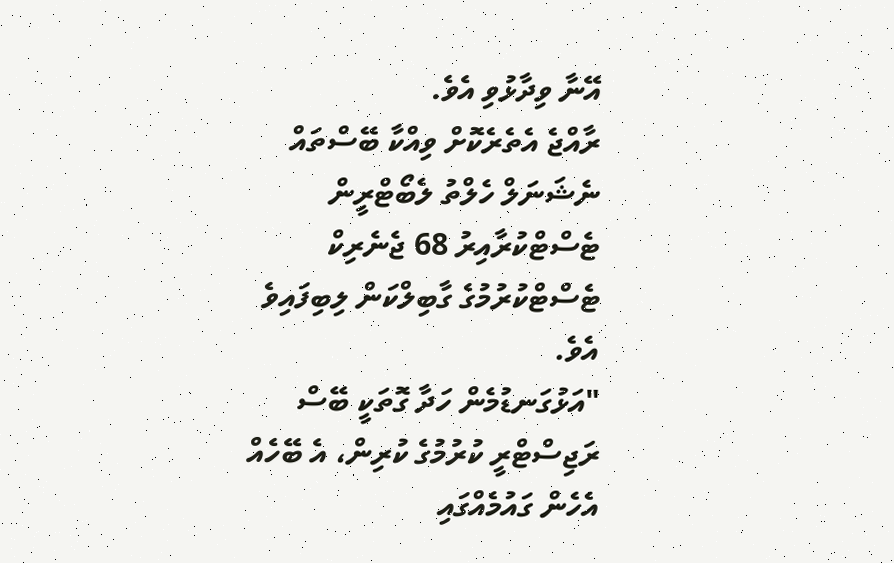އޭނާ ވިދާޅުވި އެވެ.
ރާއްޖެ އެތެރެކޮށް ވިއްކާ ބޭސްތައް ނެޝަނަލް ހެލްތު ލެބޯޓްރީން ޓެސްޓްކުރާއިރު 68 ޖެނެރިކް ޓެސްޓްކުރުމުގެ ގާބިލްކަން ލިބިފައިވެ އެވެ.
"އަޅުގަނޑުމެން ހަދާ ގޮތަކީ ބޭސް ރަޖިސްޓްރީ ކުރުމުގެ ކުރިން، އެ ބޭހެއް އެހެން ގައުމެއްގައި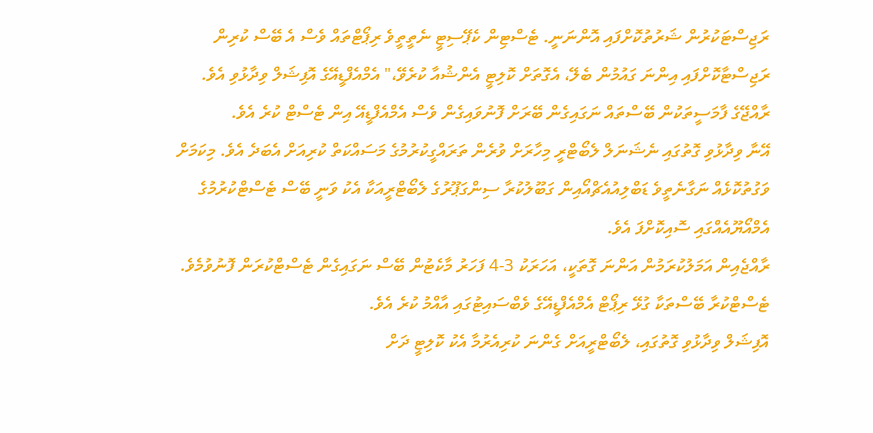ރަޖިސްޓަކުރުން ޝަރުތުކޮށްފައި އޮންނަނީ. ޓެސްޓިން ކެޕޭސިޓީ ނެތީތީވެ ރިޕޯޓްތައް ވެސް އެ ބޭސް ކުރިން ރަޖިސްޓާކޮށްފައި އިންނަ ގައުމުން ބެލޭ، އެގޮތަށް ކޮލިޓީ އެންޝުއާ ކުރެވޭ،" އެމްއެފްޑީއޭގެ އޮފިޝަލް ވިދާޅުވި އެވެ.
ރާއްޖޭގެ ފާމަސީތަކުން ބޭސްތައް ނަގައިގެން ބޭރަށް ފޮނުވައިގެން ވެސް އެމްއެފްޑީއޭ އިން ޓެސްޓް ކުރެ އެވެ.
އޭނާ ވިދާޅުވި ގޮތުގައި ނެޝަނަލް ލެބޯޓްރީ މިހާރަށް ވުރެން ތަރައްގީކުރުމުގެ މަސައްކަތް ކުރިއަށް އެބަދެ އެވެ. މިކަމަށް ވަގުތުކޮޅެއް ނަގާނެތީވެ ޑަބްލިއުއެޗްއޯއިން ގަބޫލުކުރާ ސިންގަޕޫރުގެ ލެބޯޓްރީއަކާ އެކު ވަނީ ބޭސް ޓެސްޓްކުރުމުގެ އެމްއޯޔޫއެއްގައި ސޮއިކޮށްފަ އެވެ.
ރާއްޖެއިން އަމަލުކުރަމުން އަންނަ ގޮތަކީ، އަހަރަކު 3-4 ފަހަރު މާކެޓުން ބޭސް ނަގައިގެން ޓެސްޓްކުރަން ފޮނުވުމެވެ. ޓެސްޓްކުރާ ބޭސްތަކާ ގުޅޭ ރިޕޯޓް އެމްއެފްޑީއޭގެ ވެބްސައިޓުގައި އާއްމު ކުރެ އެވެ.
އޮފިޝަލް ވިދާޅުވި ގޮތުގައި، ލެބޯޓްރީއަށް ގެންނަ ކުރިއެރުމާ އެކު ކޮލިޓީ ދަށް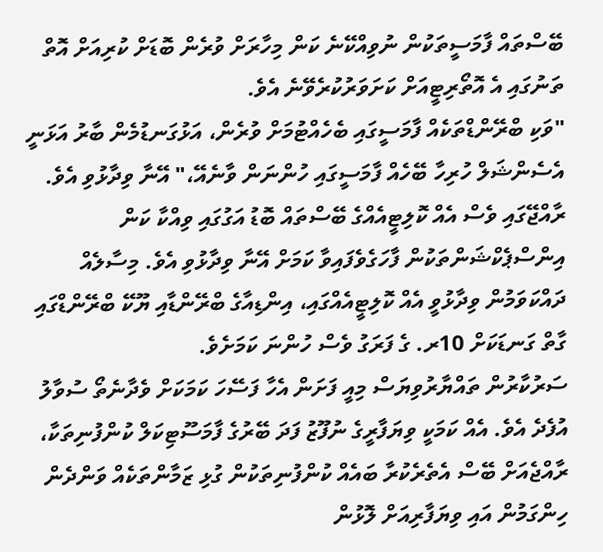ބޭސްތައް ފާމަސީތަކުން ނުވިއްކޭނެ ކަން މިހާރަށް ވުރެން ބޮޑަށް ކުރިއަށް އޮތް ތަނުގައި އެ އޮތޯރިޓީއަށް ކަށަވަރުކުރެވޭނެ އެވެ.
"ވަކި ބްރޭންޑްތަކެއް ފާމަސީގައި ބެހެއްޓުމަށް ވުރެން، އަޅުގަނޑުމެން ބާރު އަޅަނީ އެސެންޝަލް ހުރިހާ ބޭހެއް ފާމަސީގައި ހުންނަން ވާނެއޭ،" އޭނާ ވިދާޅުވި އެވެ.
ރާއްޖޭގައި ވެސް އެއް ކޮލިޓީއެއްގެ ބޭސްތައް ބޮޑު އަގުގައި ވިއްކާ ކަން އިންސްޕެކްޝަންތަކުން ފާހަގެވެފައިވާ ކަމަށް އޭނާ ވިދާޅުވި އެވެ. މިސާލެއް ދައްކަވަމުން ވިދާޅުވީ އެއް ކޮލިޓީއެއްގައި، އިންޑިއާގެ ބްރޭންޑާއި ޔޫކޭ ބްރޭންޑްގައި ގާތް ގަނޑަކަށް 10ރ. ގެ ފަރަގު ވެސް ހުންނަ ކަމަށެވެ.
ސަރުކާރުން ތައްޔާރުވިޔަސް މިއީ ފަށަން އެހާ ފަސޭހަ ކަމަކަށް ވެދާނެތޯ ސުވާލު އުފެދެ އެވެ. އެއް ކަމަކީ ވިޔަފާރީގެ ނުފޫޒު ފަދަ ބޭރުގެ ފާމަސޫޓިކަލް ކުންފުނިތަކާ، ރާއްޖެއަށް ބޭސް އެތެރެކުރާ ބައެއް ކުންފުނިތަކުން ގުޅި ޒަމާންތަކެއް ވަންދެން ހިންގަމުން އައި ވިޔަފާރިއަށް ލޮޅުން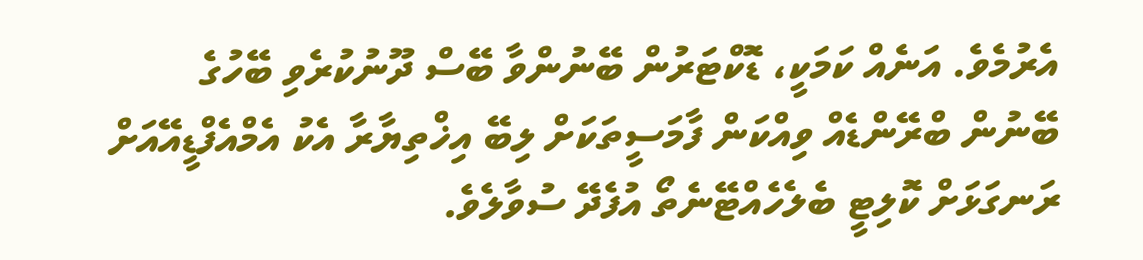އެރުމެވެ. އަނެއް ކަމަކީ، ޑޮކްޓަރުން ބޭނުންވާ ބޭސް ދޫނުކުރެވި ބޭހުގެ ބޭނުން ބްރޭންޑެއް ވިއްކަން ފާމަސީތަކަށް ލިބޭ އިޚްތިޔާރާ އެކު އެމްއެފްޑީއޭއަށް ރަނގަޅަށް ކޮލިޓީ ބެލެހެއްޓޭނެތޯ އުފެދޭ ސުވާލެވެ.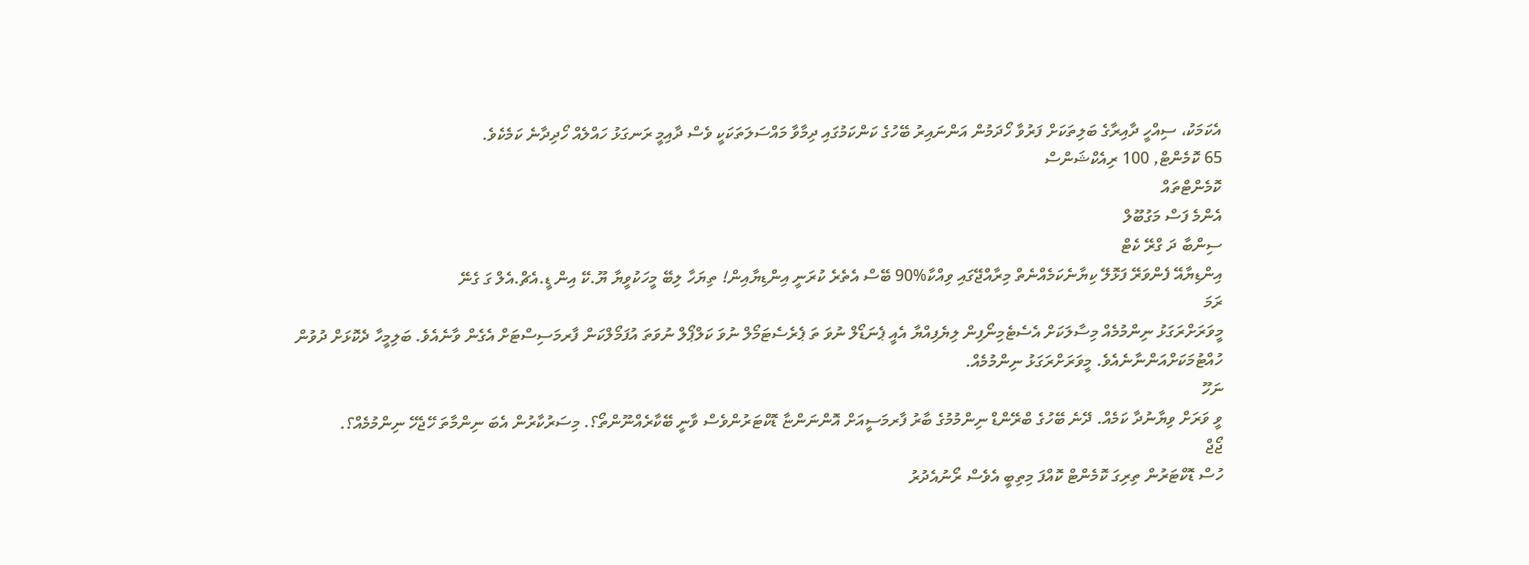އެކަމަކު، ސިއްހީ ދާއިރާގެ ބަލިތަކަށް ފަރުވާ ހޯދަމުން އަންނައިރު ބޭހުގެ ކަންކަމުގައި ދިމާވާ މައްސަލަތަކަކީ ވެސް ދާއިމީ ރަނގަޅު ހައްލެއް ހޯދިދާނެ ކަމެކެވެ.
65 ކޮމެންޓް, 100 ރިއެކްޝަންސް
ކޮމެންޓްތައް
އެންމެ ފަސް މަގުބޫލް
ސިންބާ ދަ ގްރޭ ކެޓް
އިންޑިޔާއޭ ފެންވަރޭ ފަޅޮލޭ ކިޔާނެކަމެއްނެތް މިރާއްޖޭގައި ވިއްކާ%90 ބޭސް އެތެރެ ކުރަނީ އިންޑިޔާއިން! ތިޔަހާ ލިބޭ މީހަކުވީޔާ ޔޫ.ކޭ އިން ޑީ.އެޗް.އެލް ގަ ގެނޭ
ރަމަ
މީވަރަށްރަގަޅު ނިންމުމެއް މިސާލަކަށް އެސެޓެމިނޯފިން ލިޔެފިއްޔާ އެއީ ޕެނަޑޯލް ނުވަ ތަ ޕެރެސެޓަމޯލް ނުވަ ކަލްޕޯލް ނުވަތަ އުފަމޯލްކަން ފާރމަސިސްޓަށް އެގެން ވާނެއެވެ. ބަލިމީހާ ދެކޮޅަށް ދުވުން ހުއްޓުމަކަށްއަންނާނެއެވެ. މީވަރަށްރަގަޅު ނިންމުމެއް.
ނަހޫ
ވީ ވަރަށް ވިޔާނުދާ ކަމެއް. ދޭނެ ބޭހުގެ ބްރޭންޑް ނިންމުމުގެ ބާރު ފާރމަސީއަށް އޮންނަންޏާ ޑޮކްޓަރުންވެސް ވާނީ ބޭކާރެއްނޫންތޯ؟. މިސަރުކާރުން އެބަ ނިންމާތަ ހޭޖެހޭ ނިންމުމެއް؟.
ޖޯޖް
ހުސް ޑޮކްޓަރުން ތިރިގަ ކޮމެންޓް ކޮއްފަ މިތިބީ އެވެސް ރޯނުއެދުރު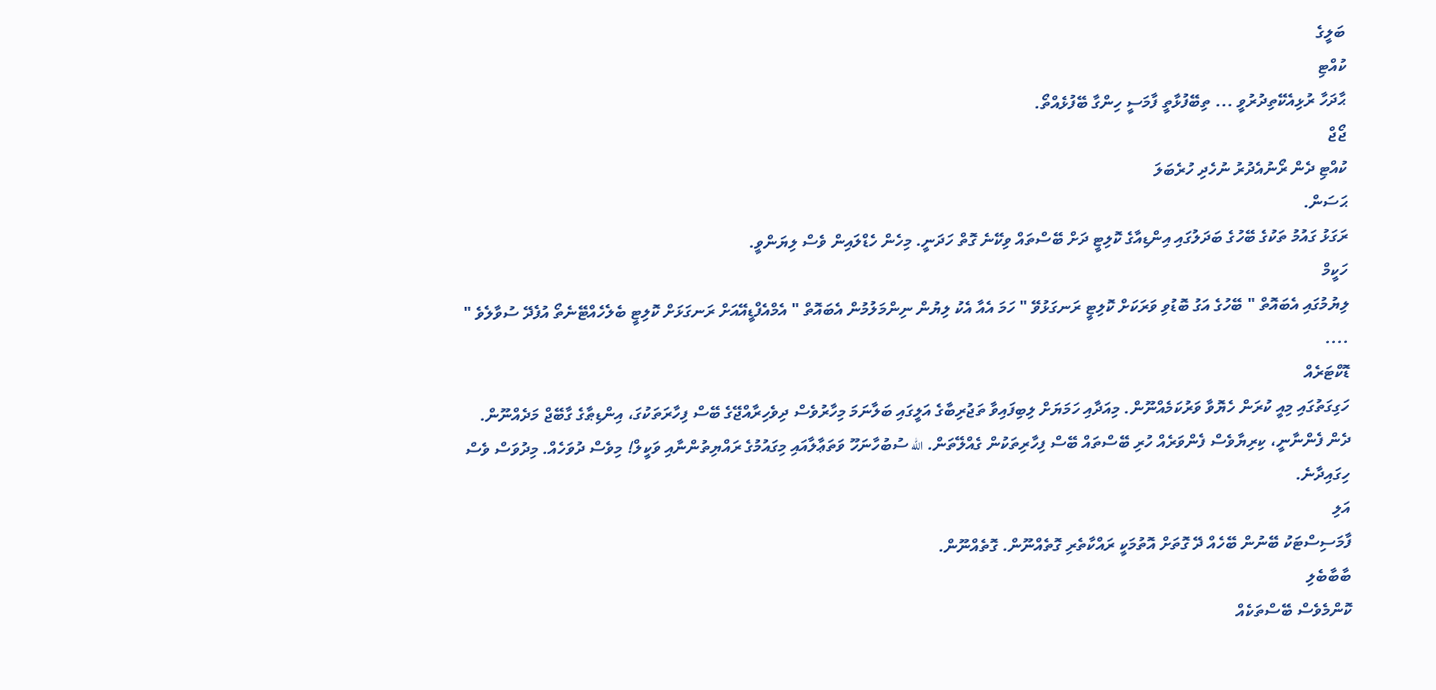ބަލީގެ
ކުއްޓި
ޙާދަހާ ރުޅިއެކޭތިދުރުވީ ... ތިބޭފުޅާތީ ފާމަސީ ހިންގާ ބޭފުޅެއްތޯ.
ޖޯޖް
ކުއްޓި ދެން ރޯނުއެދުރު ނުހެދި ހުރެބަލަ
ޙަސަން.
ރަގަޅު ގައުމު ތަކުގެ ބޭހުގެ ބަދަލުގައި އިންޑިއާގެ ކޮލިޓީ ދަށް ބޭސްތައް ވިކޭނެ ގޮތް ހަދަނީ. މިހެން ހެޑްލައިން ވެސް ލިޔަންވީ.
ހަކީމް
ލިޔުމުގައި އެބައޮތް " ބޭހުގެ އަގު ބޮޑުވި ވަރަކަށް ކޮލިޓީ ރަނގަޅުވޭ " ހަމަ އެއާ އެކު ލިޔުން ނިންމަލުމުން އެބައޮތް " އެމްއެފްޑީއޭއަށް ރަނގަޅަށް ކޮލިޓީ ބެލެހެއްޓޭނެތޯ އުފެދޭ ސުވާލެވެ " ....
ޑޮކްޓަރެއް
ހަގިގަތުގައި މިއީ ކުރަން ހެޔޮވާ ވަރުކަމެއްނޫން. މިއަދާއި ހަމަޔަށް ލިބިފައިވާ ތަޖުރިބާގެ އަލީގައި ބަލާނަމަ މިހާރުވެސް ދިވެހިރާއްޖޭގެ ބޭސް ފިހާރަތަކުގަ، އިންޑިޠާގެ ގާބޭޖް މަދެއްނޫން. ދެން ފެންނާނީ، ކިރިޔާވެސް ފެންވަރެއް ހުރި ބޭސްތައް ބޭސް ފިހާރިތަކުން ގެއްލޭތަން. الله ސުބުހާނަހޫ ވަތަޢާލާއައި މިގައުމުގެ ރައްޔިތުންނާއި ވަކީލް! މިވެސް ދުވަހެއް. މިދުވަސް ވެސް ހިގައިދާނެ.
އަލި
ފާމަސިސްޓަކު ބޭނުން ބޭހެއް ދޭ ގޮތަށް އޮތުމަކީ ރައްކާތެރި ގޮތެއްނޫން. ގޮތެއްނޫން.
ބާބާބެލި
ކޮންމެވެސް ބޭސްތަކެއް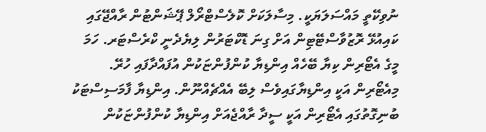ނުވިކޭތީ މައްސަލަޔަކީ. މިސާލަކަށް ކޮލެސްޓްރޯލް ޕޭޝަންޓުން ރާއްޖޭގައި ކައިއުޅޭ ރޮޒުވާސްޓޭޓިން އަށް ގިނަ ޑޮކްޓަރުން ލިޔެދެނީ ކްރެސްޓަރ. ހަމަ މީގެ އެޓޯރިން ކިޔާ ބޭހެއް އިންޑިޔާ ކުންފުންޏަކުން އުފައްދާފައި ހުރޭ. މިއެޓޯރިން އަކީ އިންޑިޔާގައިވެސް ލިބޭ އެއްޗެއްނޫން. އިންޑިޔާ ފާމަސިސްޓަކު ބުނިގޮތުގައި އެޓޯރިން އަކީ ސީދާ ރާއްޖެއަށް އިންޑިޔާ ކުންފުންޏަކުން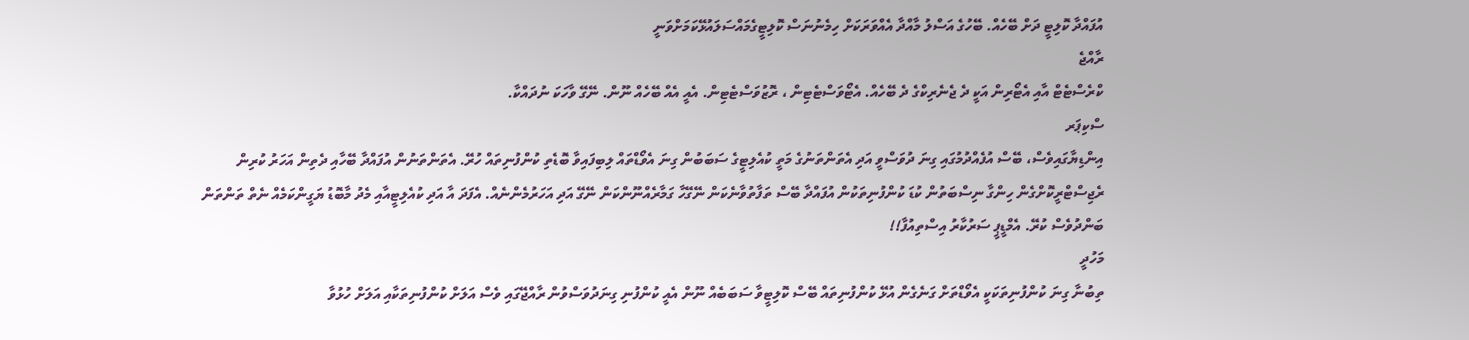އުފައްދާ ކޮލިޓީ ދަށް ބޭހެއް. ބޭހުގެ އަސްލު މާއްދާ އެއްވަރަކަށް ހިމެނުނަސް ކޮލިޓީގެމައްސަލައުޅޭކަމަށްވަނީ
ރާއްޖެ
ކްރެސްޓެޓް އާއި އެޓޯރިން އަކީ ދެ ޖެނެރިކްގެ ދެ ބޭހެއް. އެޓޯވަސްޓެޓިން ، ރޮޒުވަސްޓެޓިން. އެއީ އެއް ބޭހެއް ނޫން. ނޭގޭ ވާހަކަ ނުދައްކާ.
ސްކިޕަރ
އިންޑިޔާގައިވެސް، ބޭސް އުފެއްދުމުގައި ގިނަ ދުވަސްވީ އަދި އެތަންތަނުގެ މަތީ ކުއެލިޓީގެ ސަބަބުން ގިނަ އެވޯޑްތައް ލިބިފައިވާ ބޮޑެތި ކުންފުނިތައް ހުރޭ. އެތަންތަނުން އުފައްދާ ބޭހާއި ދެތިން އަހަރު ކުރިން ރެޖިސްޓްރީކޮށްގެން ހިންގާ ނިސްބަތުން ކުޑަ ކުންފުނިތަކުން އުފައްދާ ބޭސް ތަފާތުވާނެކަން ނޭގޭހާ ގަމާރެއްނޫންކަން ނޭގޭ އަދި އަހަރުމެންނެއް. އެފަދަ އާ އަދި ކުއެލިޓީއާއި މެދު މާބޮޑު ޔަގީންކަމެއް ނެތް ތަންތަން ބަންދުވެސް ކުރޭ. އެމްޑީޕީ ސަރުކާރު އިސްތިއުފާ!!
މަހުދީ
ތިބުނާ ގިނަ ކުންފުނިތަކަކީ އެވޯޑްތަށް ގަނެގެން އުޅޭ ކުންފުނިތައް ބޭސް ކޮލިޓީވާ ސަބަބެއް ނޫން އެއީ ކުންފުނި ގިނަދުވަސްވުން ރާއްޖޭގައި ވެސް އަލަށް ކުންފުނިތަކާއި އަލަށް ހުޅުވާ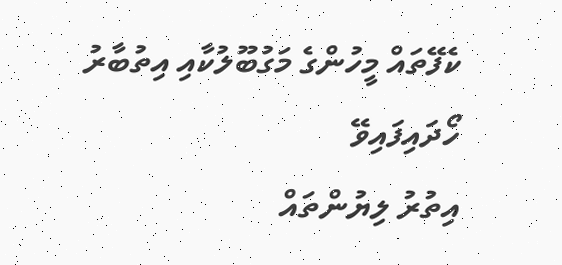ކެފޭތައް މީހުންގެ މަގުބޫލުކާއި އިތުބާރު ހޯދައިފައިވޭ
އިތުރު ލިޔުންތައް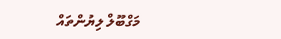މަގްބޫލް ލިޔުންތައް